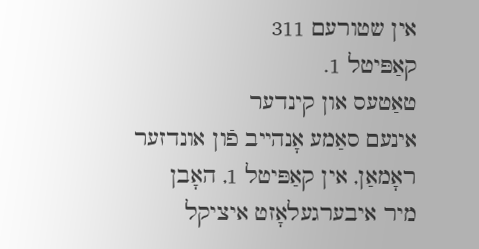אין שטורעם 311
קאַפּיטל 1.
טאַטעס און קינדער
אינעם סאַמע אָנהײב פֿון אונדזער ראָמאַן, אין קאַפּיטל 1, האָבן
מיר איבערגעלאָזט איציקל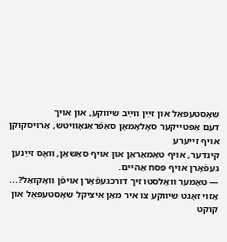שאָסטעפּאַל און זײַן װײַב שיװקע, און אױך
דעם אַפּטײקער סאָלאָמאָן סאַפֿראַנאָװיטש, אַרױסקוקן אױף זײערע
קינדער, אױף טאַמאַראַן און אױף סאַשאַן, װאָס זײַנען געפֿאָרן אױף פּסח אַהײם.
― טאָמער װאָלסטו זיך דורכגעפֿאָרן אױפֿן װאָקזאַל?...
אַזױ זאָגט שיװקע צו איר מאַן איציקל שאָסטעפּאַל און קוקט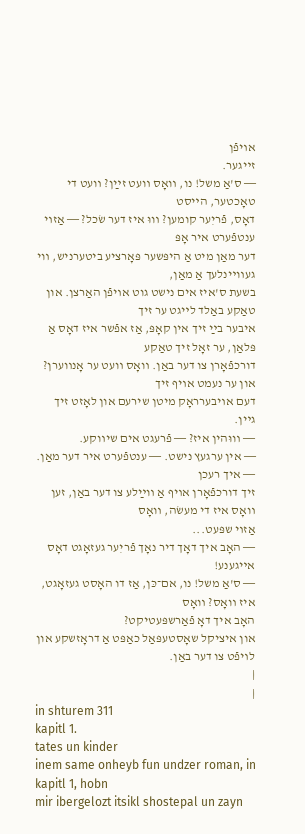אױפֿן
זײגער.
― ס'אַ משל! נו, װאָס װעט זײַן? װעט די טאָכטער, הײסט
דאָס, פֿריִער קומען? װוּ איז דער שׂכל? ― אַזױ ענטפֿערט איר אָפּ
דער מאַן מיט אַ היפּשער פּאָרציע ביטערניש, װי געװײנלעך אַ מאַן,
בשעת ס'איז אים נישט גוט אױפֿן האַרצן. און טאַקע באַלד לײגט ער זיך
איבער בײַ זיך אין קאָפּ, אַז אפֿשר איז דאָס אַ פּלאַן, ער זאָל זיך טאַקע
דורכפֿאָרן צו דער באַן. װאָס װעט ער אָנװערן? און ער נעמט אױף זיך
דעם אױבערראָק מיטן שירעם און לאָזט זיך גײן.
― װוּהין איז? ― פֿרעגט אים שיװקע.
― אין ערגעץ נישט. ― ענטפֿערט איר דער מאַן. ― איך רעכן
זיך דורכפֿאָרן אױף אַ װײַלע צו דער באַן, זען װאָס איז די מעשׂה, װאָס
אַזױ שפּעט...
― האָב איך דאָך דיר נאָך פֿריִער געזאָגט דאָס אײגענע!
― ס'אַ משל! נו, אם־כּן, אַז דו האָסט געזאָגט, איז װאָס? װאָס
האָב איך דאָ פֿאַרשפּעטיקט?
און איציקל שאָסטעפּאַל כאַפּט אַ דראָזשקע און לױפֿט צו דער באַן.
|
|
in shturem 311
kapitl 1.
tates un kinder
inem same onheyb fun undzer roman, in kapitl 1, hobn
mir ibergelozt itsikl shostepal un zayn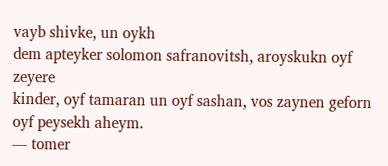vayb shivke, un oykh
dem apteyker solomon safranovitsh, aroyskukn oyf zeyere
kinder, oyf tamaran un oyf sashan, vos zaynen geforn oyf peysekh aheym.
― tomer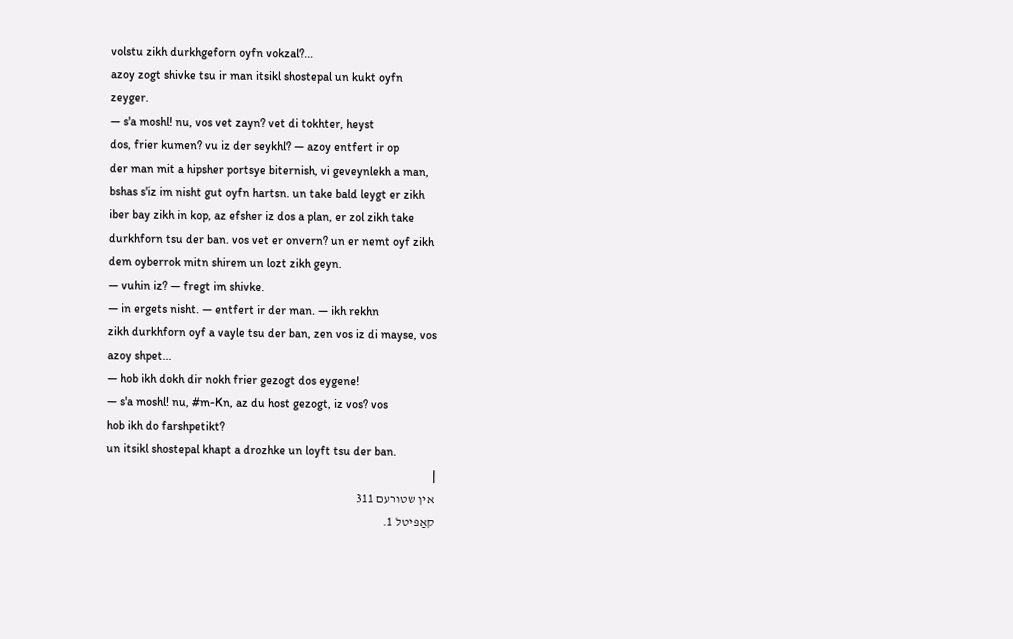volstu zikh durkhgeforn oyfn vokzal?...
azoy zogt shivke tsu ir man itsikl shostepal un kukt oyfn
zeyger.
― s'a moshl! nu, vos vet zayn? vet di tokhter, heyst
dos, frier kumen? vu iz der seykhl? ― azoy entfert ir op
der man mit a hipsher portsye biternish, vi geveynlekh a man,
bshas s'iz im nisht gut oyfn hartsn. un take bald leygt er zikh
iber bay zikh in kop, az efsher iz dos a plan, er zol zikh take
durkhforn tsu der ban. vos vet er onvern? un er nemt oyf zikh
dem oyberrok mitn shirem un lozt zikh geyn.
― vuhin iz? ― fregt im shivke.
― in ergets nisht. ― entfert ir der man. ― ikh rekhn
zikh durkhforn oyf a vayle tsu der ban, zen vos iz di mayse, vos
azoy shpet...
― hob ikh dokh dir nokh frier gezogt dos eygene!
― s'a moshl! nu, #m-Kn, az du host gezogt, iz vos? vos
hob ikh do farshpetikt?
un itsikl shostepal khapt a drozhke un loyft tsu der ban.
|
אין שטורעם 311
קאַפּיטל 1.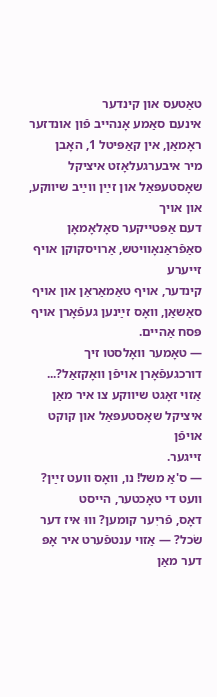טאַטעס און קינדער
אינעם סאַמע אָנהײב פֿון אונדזער ראָמאַן, אין קאַפּיטל 1, האָבן
מיר איבערגעלאָזט איציקל שאָסטעפּאַל און זײַן װײַב שיװקע, און אױך
דעם אַפּטײקער סאָלאָמאָן סאַפֿראַנאָװיטש, אַרױסקוקן אױף זײערע
קינדער, אױף טאַמאַראַן און אױף סאַשאַן, װאָס זײַנען געפֿאָרן אױף פּסח אַהײם.
― טאָמער װאָלסטו זיך דורכגעפֿאָרן אױפֿן װאָקזאַל?...
אַזױ זאָגט שיװקע צו איר מאַן איציקל שאָסטעפּאַל און קוקט אױפֿן
זײגער.
― ס'אַ משל! נו, װאָס װעט זײַן? װעט די טאָכטער, הײסט
דאָס, פֿריִער קומען? װוּ איז דער שׂכל? ― אַזױ ענטפֿערט איר אָפּ
דער מאַן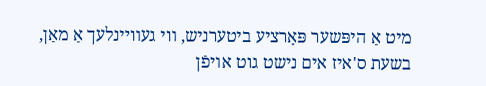מיט אַ היפּשער פּאָרציע ביטערניש, װי געװײנלעך אַ מאַן,
בשעת ס'איז אים נישט גוט אױפֿן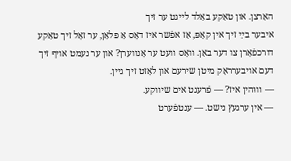האַרצן. און טאַקע באַלד לײגט ער זיך
איבער בײַ זיך אין קאָפּ, אַז אפֿשר איז דאָס אַ פּלאַן, ער זאָל זיך טאַקע
דורכפֿאָרן צו דער באַן. װאָס װעט ער אָנװערן? און ער נעמט אױף זיך
דעם אױבערראָק מיטן שירעם און לאָזט זיך גײן.
― װוּהין איז? ― פֿרעגט אים שיװקע.
― אין ערגעץ נישט. ― ענטפֿערט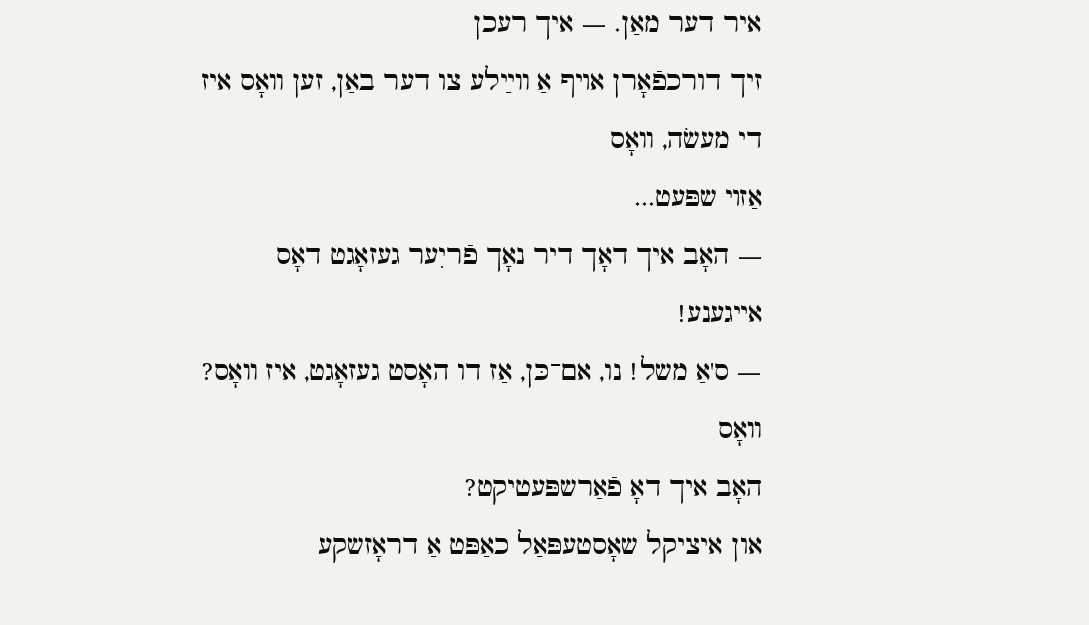איר דער מאַן. ― איך רעכן
זיך דורכפֿאָרן אױף אַ װײַלע צו דער באַן, זען װאָס איז די מעשׂה, װאָס
אַזױ שפּעט...
― האָב איך דאָך דיר נאָך פֿריִער געזאָגט דאָס אײגענע!
― ס'אַ משל! נו, אם־כּן, אַז דו האָסט געזאָגט, איז װאָס? װאָס
האָב איך דאָ פֿאַרשפּעטיקט?
און איציקל שאָסטעפּאַל כאַפּט אַ דראָזשקע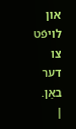און לױפֿט צו דער באַן.
|